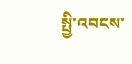སྤྱི་འབངས་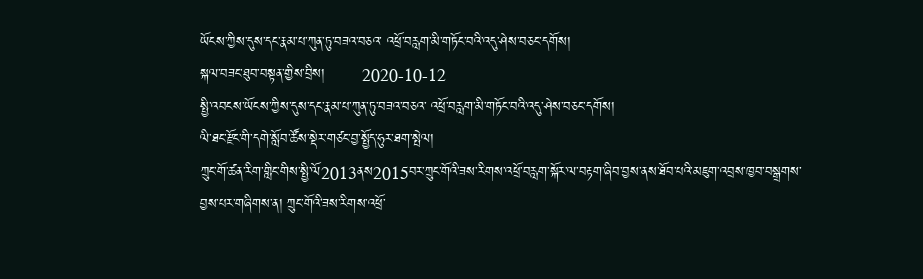ཡོངས་ཀྱིས་དུས་དང་རྣམ་པ་ཀུན་ཏུ་བཟའ་བཅའ་ འཕྲོ་བརླག་མི་གཏོང་བའི་འདུ་ཤེས་བཅང་དགོས།
སྐལ་བཟང་ཐུབ་བསྟན་གྱིས་བྲིས།        2020-10-12
སྤྱི་འབངས་ཡོངས་ཀྱིས་དུས་དང་རྣམ་པ་ཀུན་ཏུ་བཟའ་བཅའ་ འཕྲོ་བརླག་མི་གཏོང་བའི་འདུ་ཤེས་བཅང་དགོས།
ལི་ཐང་རྫོང་གི་དགེ་སློབ་ཚོས་སྡེར་གཙང་བྱ་སྤྱོད་ཧུར་ཐག་སྤེལ།
ཀྲུང་གོ་ཚན་རིག་གླིང་གིས་སྤྱི་ལོ2013ནས2015བར་ཀྲུང་གོའི་ཟས་རིགས་འཕྲོ་བརླག་སྐོར་ལ་བརྟག་ཞིབ་བྱས་ནས་ཐོབ་པའི་མཇུག་འབྲས་ཁྱབ་བསྒྲགས་བྱས་པར་གཞིགས་ན། ཀྲུང་གོའི་ཟས་རིགས་འཕྲོ་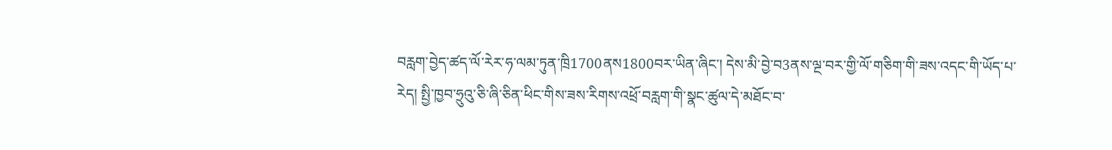བརླག་བྱེད་ཚད་ལོ་རེར་ཧ་ལམ་ཏུན་ཁྲི1700ནས1800བར་ཡིན་ཞིང་། དེས་མི་བྱེ་བ3ནས་ལྔ་བར་གྱི་ལོ་གཅིག་གི་ཟས་འདང་གི་ཡོད་པ་རེད། སྤྱི་ཁྱབ་ཧྲུའུ་ཅི་ཞི་ཅིན་ཕིང་གིས་ཟས་རིགས་འཕྲོ་བརླག་གི་སྣང་ཚུལ་དེ་མཐོང་བ་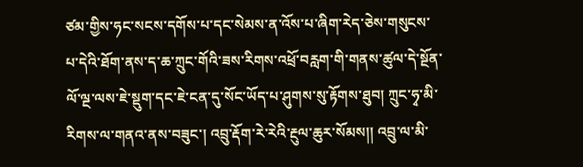ཙམ་གྱིས་ཧང་སངས་དགོས་པ་དང་སེམས་ན་འོས་པ་ཞིག་རེད་ཅེས་གསུངས་པ་དེའི་ཐོག་ནས་ད་ཆ་ཀྲུང་གོའི་ཟས་རིགས་འཕྲོ་བརླག་གི་གནས་ཚུལ་དེ་སྔོན་ལོ་ལྔ་ལས་ཇེ་སྡུག་དང་ཇེ་ངན་དུ་སོང་ཡོད་པ་ཤུགས་སུ་རྟོགས་ཐུབ། ཀྲུང་ཧྭ་མི་རིགས་ལ་གནའ་ནས་བཟུང་། འབྲུ་རྡོག་རེ་རེའི་རྔུལ་ཆུར་སོམས།། འབྲུ་ལ་མི་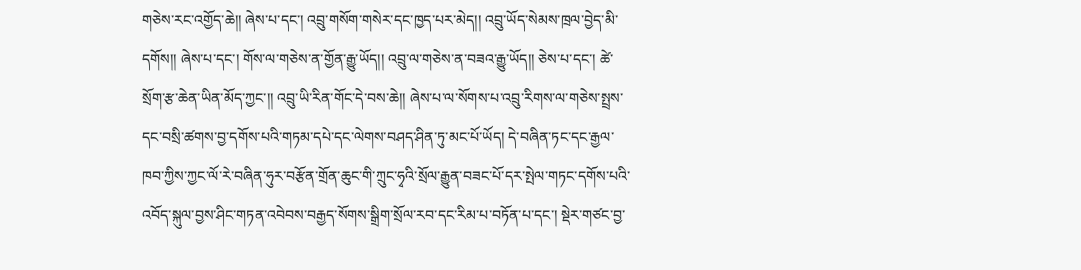གཅེས་རང་འགྱོད་ཆེ།། ཞེས་པ་དང་། འབྲུ་གསོག་གསེར་དང་ཁྱད་པར་མེད།། འབྲུ་ཡོད་སེམས་ཁྲལ་བྱེད་མི་དགོས།། ཞེས་པ་དང་། གོས་ལ་གཅེས་ན་གྱོན་རྒྱུ་ཡོད།། འབྲུ་ལ་གཅེས་ན་བཟའ་རྒྱུ་ཡོད།། ཅེས་པ་དང་། ཚེ་སྲོག་རྩ་ཆེན་ཡིན་མོད་ཀྱང་།། འབྲུ་ཡི་རིན་གོང་དེ་བས་ཆེ།། ཞེས་པ་ལ་སོགས་པ་འབྲུ་རིགས་ལ་གཅེས་སྤྲས་དང་བསྲི་ཚགས་བྱ་དགོས་པའི་གཏམ་དཔེ་དང་ལེགས་བཤད་ཤིན་ཏུ་མང་པོ་ཡོད། དེ་བཞིན་ཏང་དང་རྒྱལ་ཁབ་ཀྱིས་ཀྱང་ལོ་རེ་བཞིན་ཧུར་བརྩོན་གྲོན་ཆུང་གི་ཀྲུང་ཧྭའི་སྲོལ་རྒྱུན་བཟང་པོ་དར་སྤེལ་གཏང་དགོས་པའི་འབོད་སྐུལ་བྱས་ཤིང་གཏན་འབེབས་བརྒྱད་སོགས་སྒྲིག་སྲོལ་རབ་དང་རིམ་པ་བཏོན་པ་དང་། སྡེར་གཙང་བྱ་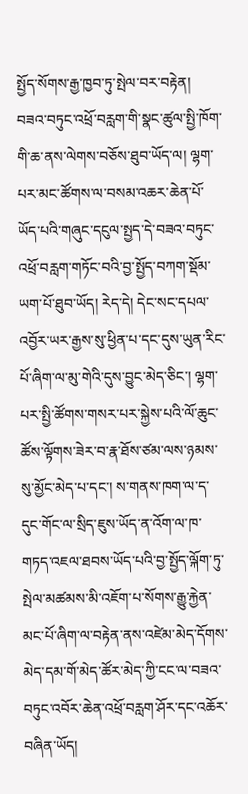སྤྱོད་སོགས་རྒྱ་ཁྱབ་ཏུ་སྤེལ་བར་བརྟེན། བཟའ་བཏུང་འཕྲོ་བརླག་གི་སྣང་ཚུལ་སྤྱི་ཁོག་གི་ཆ་ནས་ལེགས་བཅོས་ཐུབ་ཡོད་ལ། ལྷག་པར་མང་ཚོགས་ལ་བསམ་འཆར་ཆེན་པོ་ཡོད་པའི་གཞུང་དངུལ་སྤྱད་དེ་བཟའ་བཏུང་འཕྲོ་བརླག་གཏོང་བའི་བྱ་སྤྱོད་བཀག་སྡོམ་ཡག་པོ་ཐུབ་ཡོད། རེད་དེ། དེང་སང་དཔལ་འབྱོར་ཡར་རྒྱས་སུ་ཕྱིན་པ་དང་དུས་ཡུན་རིང་པོ་ཞིག་ལ་མུ་གེའི་དུས་བྱུང་མེད་ཅིང་། ལྷག་པར་སྤྱི་ཚོགས་གསར་པར་སྐྱེས་པའི་ལོ་ཆུང་ཚོས་ལྟོགས་ཟེར་བ་རྣ་ཐོས་ཙམ་ལས་ཉམས་སུ་མྱོང་མེད་པ་དང་། ས་གནས་ཁག་ལ་ད་དུང་གོང་ལ་སྲིད་ཇུས་ཡོད་ན་འོག་ལ་ཁ་གཏད་འཇལ་ཐབས་ཡོད་པའི་བྱ་སྤྱོད་ལྐོག་ཏུ་སྤེལ་མཚམས་མི་འཇོག་པ་སོགས་རྒྱུ་རྐྱེན་མང་པོ་ཞིག་ལ་བརྟེན་ནས་འཛེམ་མེད་དོགས་མེད་དམ་གོ་མེད་ཚོར་མེད་ཀྱི་ངང་ལ་བཟའ་བཏུང་འབོར་ཆེན་འཕྲོ་བརླག་ཤོར་དང་འཆོར་བཞིན་ཡོད།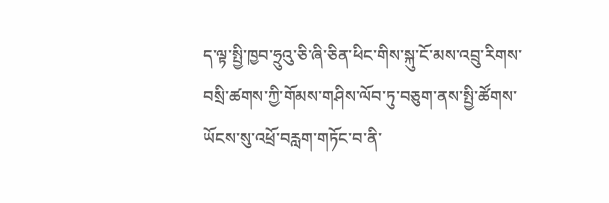ད་ལྟ་སྤྱི་ཁྱབ་ཧྲུའུ་ཅི་ཞི་ཅིན་ཕིང་གིས་སྐུ་ངོ་མས་འབྲུ་རིགས་བསྲི་ཚགས་ཀྱི་གོམས་གཤིས་ལོབ་ཏུ་བཅུག་ནས་སྤྱི་ཚོགས་ཡོངས་སུ་འཕྲོ་བརླག་གཏོང་བ་ནི་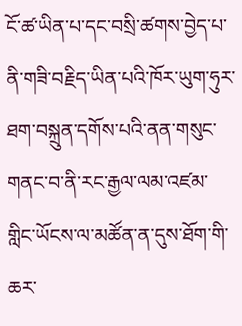ངོ་ཚ་ཡིན་པ་དང་བསྲི་ཚགས་བྱེད་པ་ནི་གཟི་བརྗིད་ཡིན་པའི་ཁོར་ཡུག་ཧུར་ཐག་བསྐྲུན་དགོས་པའི་ནན་གསུང་གནང་བ་ནི་རང་རྒྱལ་ལམ་འཛམ་གླིང་ཡོངས་ལ་མཚོན་ན་དུས་ཐོག་གི་ཆར་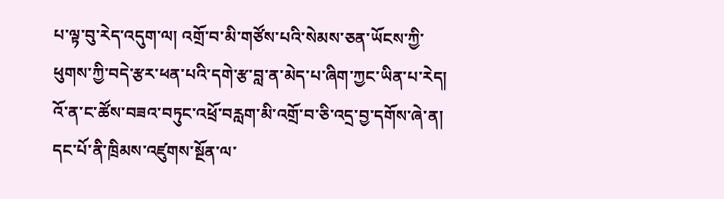པ་ལྟ་བུ་རེད་འདུག་ལ། འགྲོ་བ་མི་གཙོས་པའི་སེམས་ཅན་ཡོངས་ཀྱི་ཕུགས་ཀྱི་བདེ་རྩར་ཕན་པའི་དགེ་རྩ་བླ་ན་མེད་པ་ཞིག་ཀྱང་ཡིན་པ་རེད།
འོ་ན་ང་ཚོས་བཟའ་བཏུང་འཕྲོ་བརླག་མི་འགྲོ་བ་ཅི་འདྲ་བྱ་དགོས་ཞེ་ན། དང་པོ་ནི་ཁྲིམས་འཛུགས་སྔོན་ལ་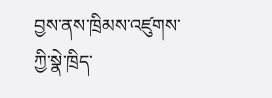བྱས་ནས་ཁྲིམས་འཛུགས་ཀྱི་སྣེ་ཁྲིད་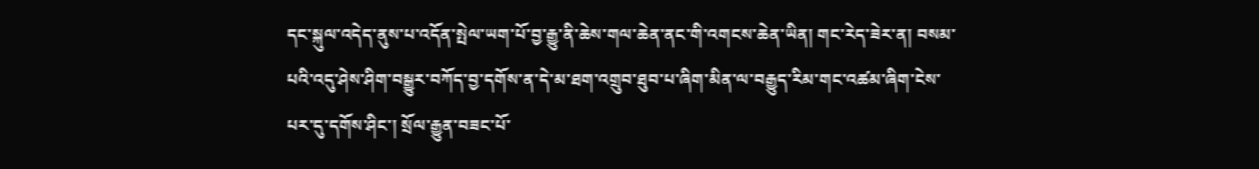དང་སྐུལ་འདེད་ནུས་པ་འདོན་སྤེལ་ཡག་པོ་བྱ་རྒྱུ་ནི་ཆེས་གལ་ཆེན་ནང་གི་འགངས་ཆེན་ཡིན། གང་རེད་ཟེར་ན། བསམ་པའི་འདུ་ཤེས་ཤིག་བསྒྱུར་བཀོད་བྱ་དགོས་ན་དེ་མ་ཐག་འགྲུབ་ཐུབ་པ་ཞིག་མིན་ལ་བརྒྱུད་རིམ་གང་འཚམ་ཞིག་ངེས་པར་དུ་དགོས་ཤིང་། སྲོལ་རྒྱུན་བཟང་པོ་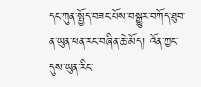དང་ཀུན་སྤྱོད་བཟང་པོས་བསྒྱུར་བཀོད་ཐུབ་ན་ཡུན་ཕན་རང་བཞིན་ཆེ་མོད། འོན་ཀྱང་དུས་ཡུན་རིང་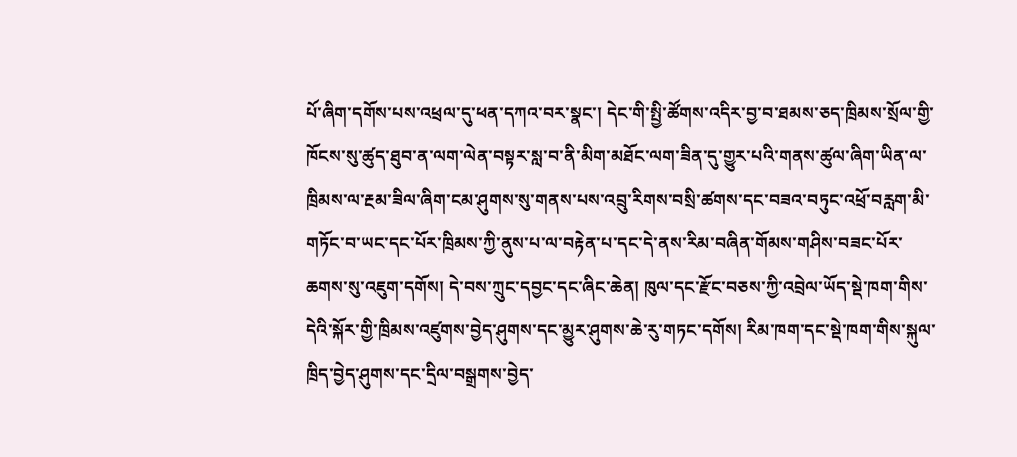པོ་ཞིག་དགོས་པས་འཕྲལ་དུ་ཕན་དཀའ་བར་སྣང་། དེང་གི་སྤྱི་ཚོགས་འདིར་བྱ་བ་ཐམས་ཅད་ཁྲིམས་སྲོལ་གྱི་ཁོངས་སུ་ཚུད་ཐུབ་ན་ལག་ལེན་བསྟར་སླ་བ་ནི་མིག་མཐོང་ལག་ཟིན་དུ་གྱུར་པའི་གནས་ཚུལ་ཞིག་ཡིན་ལ་ཁྲིམས་ལ་རྔམ་ཟིལ་ཞིག་ངམ་ཤུགས་སུ་གནས་པས་འབྲུ་རིགས་བསྲི་ཚགས་དང་བཟའ་བཏུང་འཕྲོ་བརླག་མི་གཏོང་བ་ཡང་དང་པོར་ཁྲིམས་ཀྱི་ནུས་པ་ལ་བརྟེན་པ་དང་དེ་ནས་རིམ་བཞིན་གོམས་གཤིས་བཟང་པོར་ཆགས་སུ་འཇུག་དགོས། དེ་བས་ཀྲུང་དབྱང་དང་ཞིང་ཆེན། ཁུལ་དང་རྫོང་བཅས་ཀྱི་འབྲེལ་ཡོད་སྡེ་ཁག་གིས་དེའི་སྐོར་གྱི་ཁྲིམས་འཛུགས་བྱེད་ཤུགས་དང་མྱུར་ཤུགས་ཆེ་རུ་གཏང་དགོས། རིམ་ཁག་དང་སྡེ་ཁག་གིས་སྐུལ་ཁྲིད་བྱེད་ཤུགས་དང་དྲིལ་བསྒྲགས་བྱེད་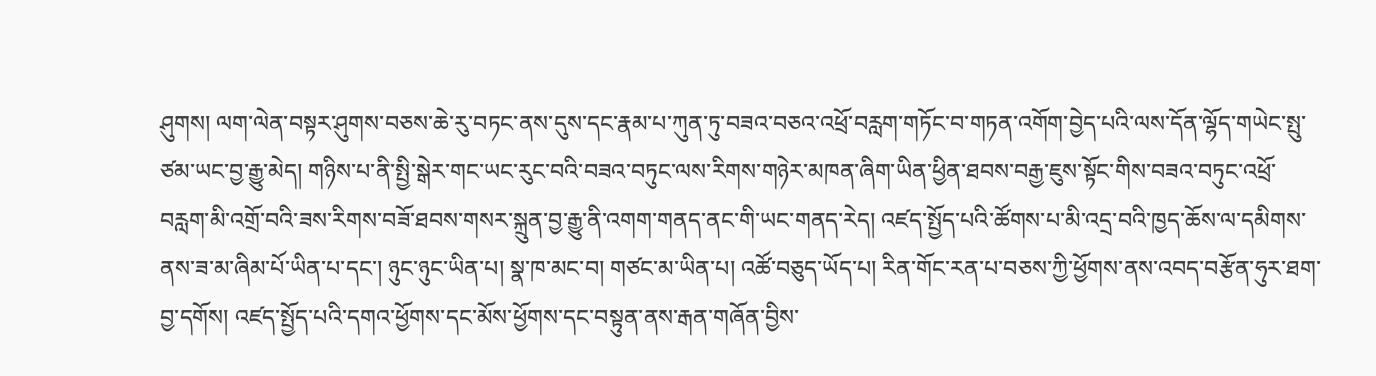ཤུགས། ལག་ལེན་བསྟར་ཤུགས་བཅས་ཆེ་རུ་བཏང་ནས་དུས་དང་རྣམ་པ་ཀུན་ཏུ་བཟའ་བཅའ་འཕྲོ་བརླག་གཏོང་བ་གཏན་འགོག་བྱེད་པའི་ལས་དོན་ལྷོད་གཡེང་སྤུ་ཙམ་ཡང་བྱ་རྒྱུ་མེད། གཉིས་པ་ནི་སྤྱི་སྒེར་གང་ཡང་རུང་བའི་བཟའ་བཏུང་ལས་རིགས་གཉེར་མཁན་ཞིག་ཡིན་ཕྱིན་ཐབས་བརྒྱ་ཇུས་སྟོང་གིས་བཟའ་བཏུང་འཕྲོ་བརླག་མི་འགྲོ་བའི་ཟས་རིགས་བཟོ་ཐབས་གསར་སྐྲུན་བྱ་རྒྱུ་ནི་འགག་གནད་ནང་གི་ཡང་གནད་རེད། འཛད་སྤྱོད་པའི་ཚོགས་པ་མི་འདྲ་བའི་ཁྱད་ཆོས་ལ་དམིགས་ནས་ཟ་མ་ཞིམ་པོ་ཡིན་པ་དང་། ཉུང་ཉུང་ཡིན་པ། སྣ་ཁ་མང་བ། གཙང་མ་ཡིན་པ། འཚོ་བཅུད་ཡོད་པ། རིན་གོང་རན་པ་བཅས་ཀྱི་ཕྱོགས་ནས་འབད་བརྩོན་ཧུར་ཐག་བྱ་དགོས། འཛད་སྤྱོད་པའི་དགའ་ཕྱོགས་དང་མོས་ཕྱོགས་དང་བསྟུན་ནས་རྒན་གཞོན་བྱིས་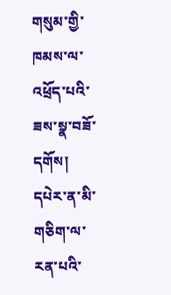གསུམ་གྱི་ཁམས་ལ་འཕྲོད་པའི་ཟས་སྣ་བཟོ་དགོས། དཔེར་ན་མི་གཅིག་ལ་རན་པའི་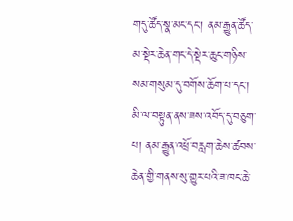གདུ་ཚོད་སྣ་མང་དང་། ནམ་རྒྱུན་ཚོད་མ་སྡེར་ཆེན་གང་དེ་སྡེར་ཆུང་གཉིས་སམ་གསུམ་དུ་བགོས་ཆོག་པ་དང་། མི་ལ་བསྟུན་ནས་ཟས་འབོད་དུ་བཅུག་པ། ནམ་རྒྱུན་འཕྲོ་བརླག་ཆེས་ཚབས་ཆེན་གྱི་གནས་སུ་གྱུར་པའི་ཟ་ཁང་ཆེ་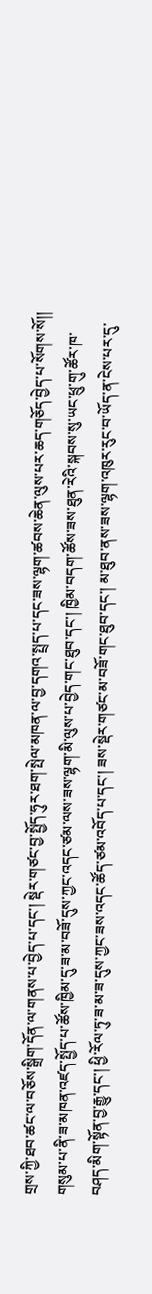གྲས་ཀྱི་ཐབ་ཚང་ལ་བཅོས་སྒྲིག་དོན་ལ་གནས་པ་བྱེད་པ་དང་། སྡེར་གཙང་བྱ་སྤྱོད་ཧུར་ཐག་སྤེལ་མཁན་ལ་བྱ་དགའ་སྤྲད་པ་དང་ཟས་ལྷག་ཚབས་ཆེན་ལུས་པར་ཆད་གཅོད་བྱེད་པ་སོགས་སོ།། གསུམ་པ་ནི་ཟ་མཁན་འཛད་སྤྱོད་པ་ཚོས་ཁྱིམ་དུ་ཟ་མ་བཟོ་དུས་ཀྱང་འདང་ཙམ་ལས་ཟས་ལྷག་མི་ལུས་པ་བྱེད་གང་ཐུབ་དང་། ཁྱིམ་བདག་ཚོས་ཟས་ཐུན་རེའི་སྐབས་སུ་ཡང་ཕྲུ་གུ་ཚོར་ཁ་བཤད་མིག་སྟོན་བྱ་རྒྱུ་དང་། ཕྱི་རོལ་ཏུ་ཟ་མ་ཟ་དུས་ཀྱང་ཟས་འདང་ཚོད་ཙམ་འབོད་པ་དང་། ཟས་སྡེར་གཙང་མ་བཟོ་གང་ཐུབ་དང་། མ་ཐུབ་ནས་ཟས་ལྷག་འཁུར་རུང་བ་ཡོད་ན་ངེས་པར་དུ་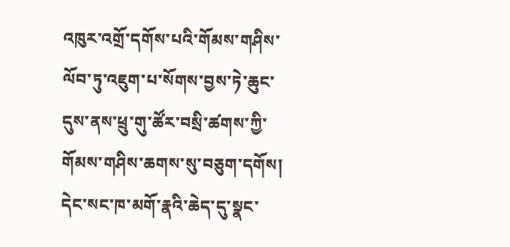འཁུར་འགྲོ་དགོས་པའི་གོམས་གཤིས་ལོབ་ཏུ་འཇུག་པ་སོགས་བྱས་ཏེ་ཆུང་དུས་ནས་ཕྲུ་གུ་ཚོར་བསྲི་ཚགས་ཀྱི་གོམས་གཤིས་ཆགས་སུ་བཅུག་དགོས། དེང་སང་ཁ་མགོ་རྣའི་ཆེད་དུ་སྣང་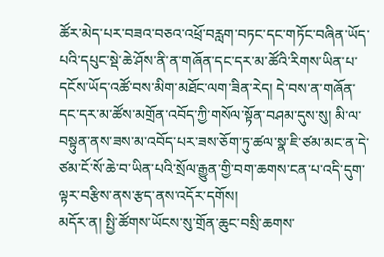ཚོར་མེད་པར་བཟའ་བཅའ་འཕྲོ་བརླག་བཏང་དང་གཏོང་བཞིན་ཡོད་པའི་དཔུང་སྡེ་ཆེ་ཤོས་ནི་ན་གཞོན་དང་དར་མ་ཚོའི་རིགས་ཡིན་པ་དངོས་ཡོད་འཚོ་བས་མིག་མཐོང་ལག་ཟིན་རེད། དེ་བས་ན་གཞོན་དང་དར་མ་ཚོས་མགྲོན་འབོད་ཀྱི་གསོལ་སྟོན་བཤམ་དུས་སུ། མི་ལ་བསྟུན་ནས་ཟས་མ་འབོད་པར་ཟས་ཅོག་ཏུ་ཚལ་སྣ་ཇི་ཙམ་མང་ན་དེ་ཙམ་ངོ་སོ་ཆེ་བ་ཡིན་པའི་སྲོལ་རྒྱུན་གྱི་བག་ཆགས་ངན་པ་འདི་དུག་ལྟར་བརྩིས་ནས་རྩད་ནས་འདོར་དགོས།
མདོར་ན། སྤྱི་ཚོགས་ཡོངས་སུ་གྲོན་ཆུང་བསྲི་ཆགས་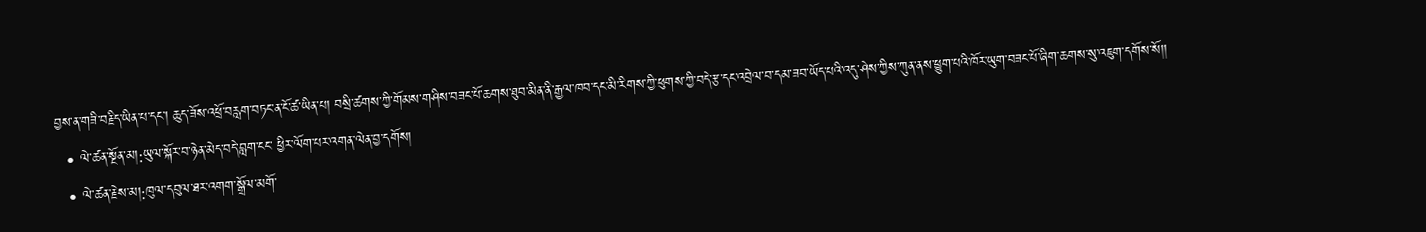བྱས་ན་གཟི་བརྗིད་ཡིན་པ་དང་། ཆུད་ཟོས་འཕྲོ་བརླག་བཏང་ན་ངོ་ཚ་ཡིན་པ། བསྲི་ཚགས་ཀྱི་གོམས་གཤིས་བཟང་པོ་ཆགས་ཐུབ་མིན་ནི་རྒྱལ་ཁབ་དང་མི་རིགས་ཀྱི་ཕུགས་ཀྱི་བདེ་རྩ་དང་འབྲེལ་བ་དམ་ཟབ་ཡོད་པའི་འདུ་ཤེས་ཀྱིས་ཀུན་ནས་ཕྱུག་པའི་ཁོར་ཡུག་བཟང་པོ་ཞིག་ཆགས་སུ་འཇུག་དགོས་སོ།།
  • ལེ་ཚན་སྔོན་མ།:ཡུལ་སྐོར་བ་ཉེན་མེད་བདེ་བླག་ངང་ ཕྱིར་ལོག་པར་འགན་ལེན་བྱ་དགོས།
  • ལེ་ཚན་རྗེས་མ།:ཁུལ་དབུལ་ཐར་འགག་སྒྲོལ་མགོ་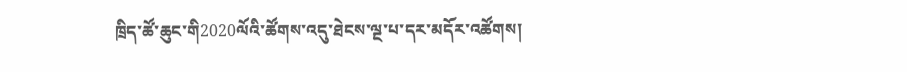ཁྲིད་ཚོ་ཆུང་གི2020ལོའི་ཚོགས་འདུ་ཐེངས་ལྔ་པ་དར་མདོར་འཚོགས།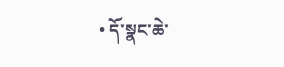• དོ་སྣང་ཆེ་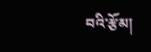བའི་རྩོམ།